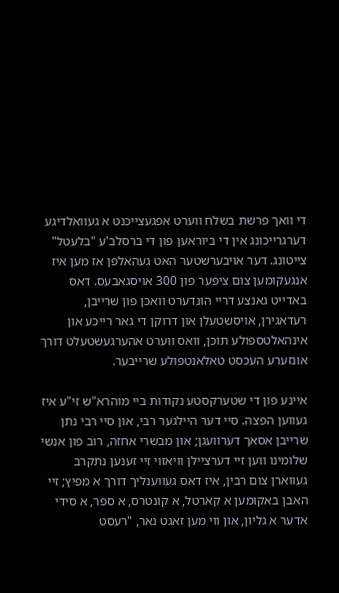די וואך פרשת בשלח ווערט אפגעצייכנט א געוואלדיגע דערגרייכונג אין די ביוראען פון די ברסלב'ע "בלעטל" צייטונג. דער אויבערשטער האט געהאלפן אז מען איז אנגעקומען צום ציפער פון 300 אויסגאבעס. דאס באדייט גאנצע דריי הונדערט וואכן פון שרייבן, רעדאגירן, אויסשטעלן און דרוקן די גאר רייכע און אינהאלטספולע תוכן, וואס ווערט אהערגעשטעלט דורך אונזערע העכסט טאלאנטפולע שרייבער.

איינע פון די שטערקסטע נקודות ביי מוהרא"ש זי"ע איז געווען הפצה. סיי דער היילגער רבי, און סיי רבי נתן שרייבן אסאך דערוועגן; און מבשרי אחזה, רוב פון אנשי שלומינו ווען זיי דערציילן וויאזוי זיי זענען נתקרב געווארן צום רבין, איז דאס געווענליך דורך א מפיץ; זיי האבן באקומען א קארטל, א קונטרס, א ספר, א סידי אדער א גליון, און ווי מען זאגט נאר, "רעסט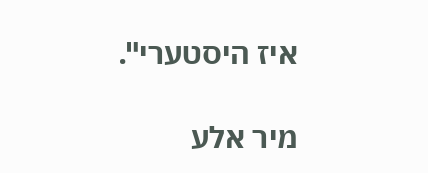איז היסטערי".

מיר אלע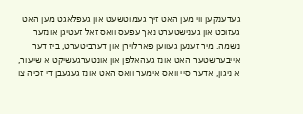געדענקען ווי מען האט זיך געמוטשעט און געפלאגט מען האט געזוכט און גענישטערט נאך עפעס וואס זאל זעטיגן אונזער נשמה. מיר זענען געווען פארלוירן און דערביטערט, ביז דער אייבערשטער האט אונז געהאלפן און אונטערגעשיקט א שיעור, א ניגון, אדער סיי וואס אימער וואס האט אונז געגעבן די זכיה צו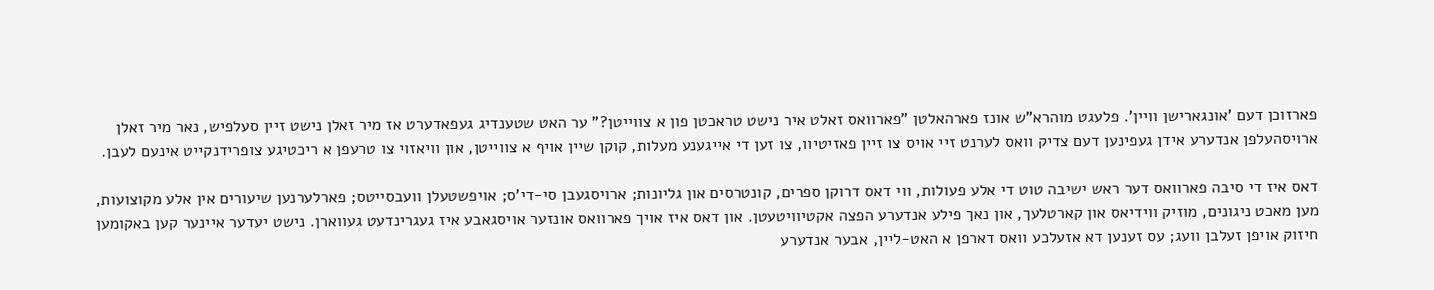פארזוכן דעם 'אונגארישן וויין'. פלעגט מוהרא"ש אונז פארהאלטן "פארוואס זאלט איר נישט טראכטן פון א צווייטן?" ער האט שטענדיג געפאדערט אז מיר זאלן נישט זיין סעלפיש, נאר מיר זאלן ארויסהעלפן אנדערע אידן געפינען דעם צדיק וואס לערנט זיי אויס צו זיין פאזיטיוו, צו זען די אייגענע מעלות, קוקן שיין אויף א צווייטן, און וויאזוי צו טרעפן א ריכטיגע צופרידנקייט אינעם לעבן.

דאס איז די סיבה פארוואס דער ראש ישיבה טוט די אלע פעולות, ווי דאס דרוקן ספרים, קונטרסים און גליונות; ארויסגעבן סי-די'ס; אויפשטעלן וועבסייטס; פארלערנען שיעורים אין אלע מקוצועות, מען מאכט ניגונים, מוזיק ווידיאס און קארטלעך, און נאך פילע אנדערע הפצה אקטיוויטעטן. און דאס איז אויך פארוואס אונזער אויסגאבע איז געגרינדעט געווארן. נישט יעדער איינער קען באקומען חיזוק אויפן זעלבן וועג; עס זענען דא אזעלכע וואס דארפן א האט-ליין, אבער אנדערע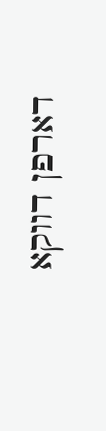דארפן דווקא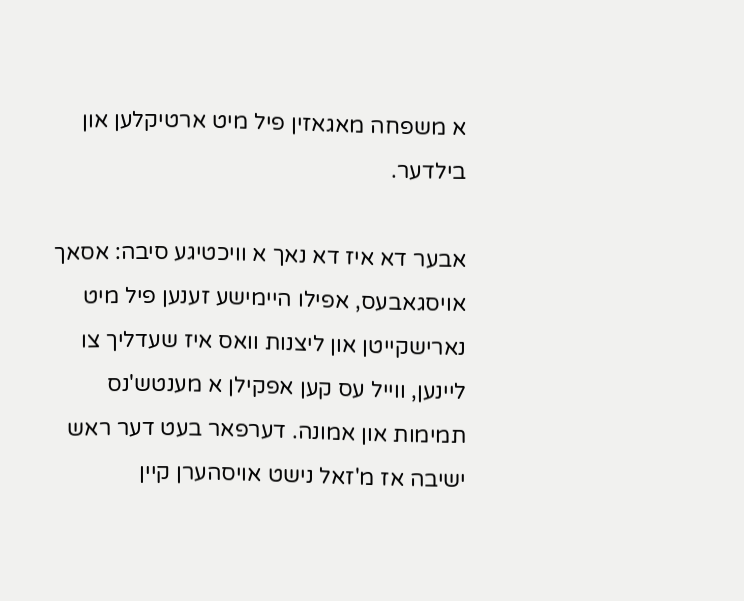א משפחה מאגאזין פיל מיט ארטיקלען און בילדער.

אבער דא איז דא נאך א וויכטיגע סיבה: אסאך אויסגאבעס, אפילו היימישע זענען פיל מיט נארישקייטן און ליצנות וואס איז שעדליך צו ליינען, ווייל עס קען אפקילן א מענטש'נס תמימות און אמונה. דערפאר בעט דער ראש ישיבה אז מ'זאל נישט אויסהערן קיין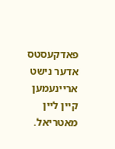פאדקעסטס אדער נישט אריינעמען קיין ליין מאטריאל.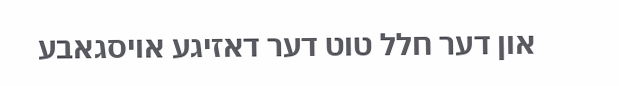און דער חלל טוט דער דאזיגע אויסגאבע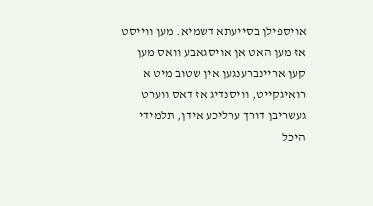אויספילן בסייעתא דשמיא. מען ווייסט אז מען האט אן אויסגאבע וואס מען קען אריינברענגען אין שטוב מיט א רואיגקייט, וויסנדיג אז דאס ווערט געשריבן דורך ערליכע אידן, תלמידי היכל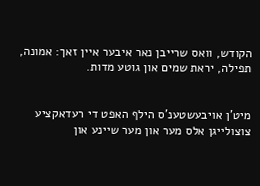הקודש, וואס שרייבן נאר איבער איין זאך: אמונה, תפילה, יראת שמים און גוטע מדות.


מיט'ן אויבעשטענ'ס הילף האפט די רעדאקציע צוצולייגן אלס מער און מער שיינע און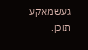געשמאקע תוכן.